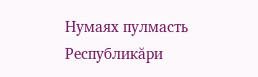Нумаях пулмасть Республикăри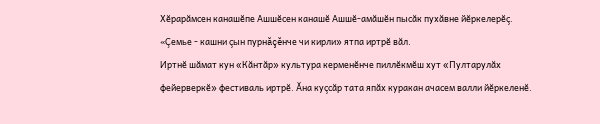Хĕрарăмсен канашĕпе Ашшĕсен канашĕ Ашшĕ-амăшĕн пысăк пухăвне йĕркелерĕç. «Çемье - кашни çын пурнăçĕнче чи кирли» ятпа иртрĕ вăл.
Иртнĕ шăмат кун «Кăнтăр» культура керменĕнче пиллĕкмĕш хут «Пултарулăх фейерверкĕ» фестиваль иртрĕ. Ăна куçсăр тата япăх куракан ачасем валли йĕркеленĕ.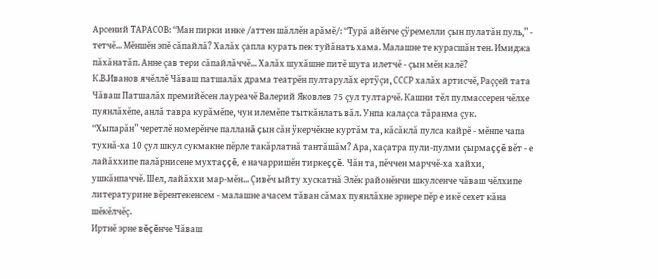Арсений ТАРАСОВ: “Ман пирки инке /аттен шăллĕн арăмĕ/: “Турă айĕнче çÿремелли çын пулатăн пуль,” - тетчĕ... Мĕншĕн эпĕ сăпайлă? Халăх çапла курать пек туйăнать хама. Малашне те курасшăн тен. Имиджа пăхăнатăп. Анне çав тери сăпайлăччĕ... Халăх шухăшне питĕ шута илетчĕ - çын мĕн калĕ?
К.В.Иванов ячĕллĕ Чăваш патшалăх драма театрĕн пултарулăх ертÿçи, СССР халăх артисчĕ, Раççей тата Чăваш Патшалăх премийĕсен лауреачĕ Валерий Яковлев 75 çул тултарчĕ. Кашни тĕл пулмассерен чĕлхе пуянлăхĕпе, анлă тавра курăмĕпе, чун илемĕпе тыткăнлать вăл. Унпа калаçса тăранма çук.
“Хыпарăн” черетлĕ номерĕнче палланă çын сăн ÿкерчĕкне куртăм та, кăсăклă пулса кайрĕ - мĕнпе чапа тухнă-ха 10 çул шкул сукмакне пĕрле такăрлатнă тантăшăм? Ара, хаçатра пули-пулми çырмаççĕ вĕт - е лайăххипе палăрнисене мухтаççĕ, е начарришĕн тиркеççĕ. Чăн та, пĕччен марччĕ-ха хайхи, ушкăнпаччĕ. Шел, лайăххи мар-мĕн... Çивĕч ыйту хускатнă Элĕк районĕнчи шкулсенче чăваш чĕлхипе литературине вĕрентекенсем - малашне ачасем тăван сăмах пуянлăхне эрнере пĕр е икĕ сехет кăна шĕкĕлчĕç.
Иртнĕ эрне вĕçĕнче Чăваш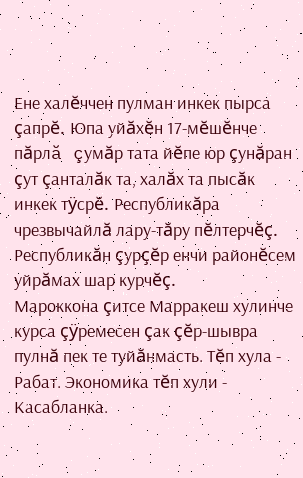Ене халĕччен пулман инкек пырса çапрĕ. Юпа уйăхĕн 17-мĕшĕнче пăрлă çумăр тата йĕпе юр çунăран çут çанталăк та, халăх та пысăк инкек тÿсрĕ. Республикăра чрезвычайлă лару-тăру пĕлтерчĕç. Республикăн çурçĕр енчи районĕсем уйрăмах шар курчĕç.
Мароккона çитсе Марракеш хулинче курса çÿремесен çак çĕр-шывра пулнă пек те туйăнмасть. Тĕп хула - Рабат. Экономика тĕп хули - Касабланка.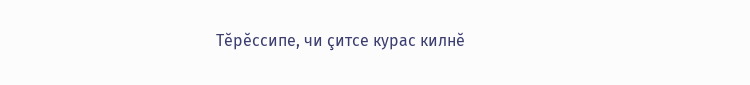Тĕрĕссипе, чи çитсе курас килнĕ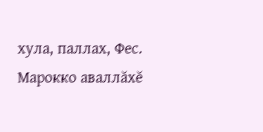хула, паллах, Фес. Марокко аваллăхĕ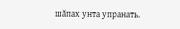шăпах унта упранать.